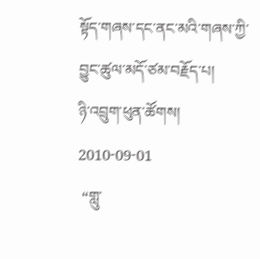སྟོད་གཞས་དང་ནང་མའི་གཞས་ཀྱི་བྱུང་ཚུལ་མདོ་ཙམ་བརྗོད་པ།
ཉི་འབྲུག་ཕུན་ཚོགས།        2010-09-01
 “གླུ་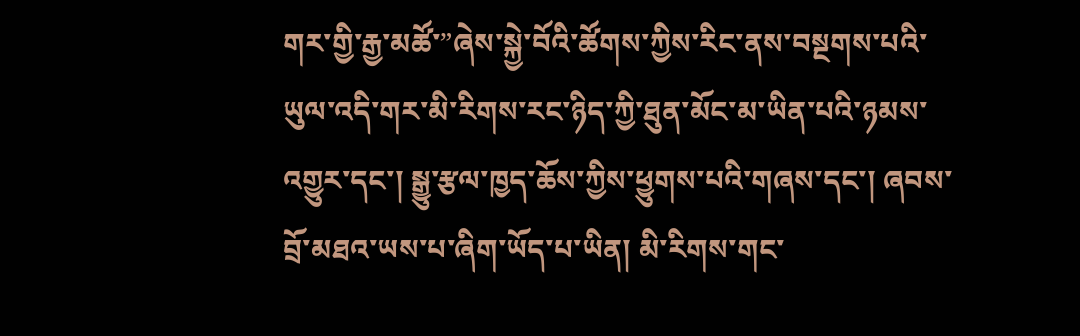གར་གྱི་རྒྱ་མཚོ་”ཞེས་སྐྱེ་བོའི་ཚོགས་ཀྱིས་རིང་ནས་བསྔགས་པའི་ཡུལ་འདི་གར་མི་རིགས་རང་ཉིད་ཀྱི་ཐུན་མོང་མ་ཡིན་པའི་ཉམས་འགྱུར་དང་། སྒྱུ་རྩལ་ཁྱད་ཆོས་ཀྱིས་ཕྱུགས་པའི་གཞས་དང་། ཞབས་བྲོ་མཐའ་ཡས་པ་ཞིག་ཡོད་པ་ཡིན། མི་རིགས་གང་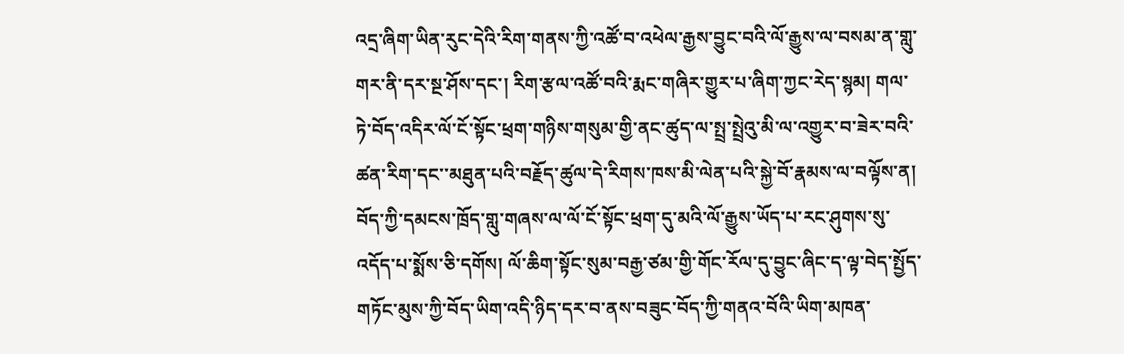འདྲ་ཞིག་ཡིན་རུང་དེའི་རིག་གནས་ཀྱི་འཚོ་བ་འཕེལ་རྒྱས་བྱུང་བའི་ལོ་རྒྱུས་ལ་བསམ་ན་གླུ་གར་ནི་དར་སྔ་ཤོས་དང་། རིག་རྩལ་འཚོ་བའི་རྨང་གཞིར་གྱུར་པ་ཞིག་ཀྱང་རེད་སྙམ། གལ་ཏེ་བོད་འདིར་ལོ་ངོ་སྟོང་ཕྲག་གཉིས་གསུམ་གྱི་ནང་ཚུད་ལ་སྤྲ་སྤྲེའུ་མི་ལ་འགྱུར་བ་ཟེར་བའི་ཚན་རིག་དང་་མཐུན་པའི་བརྗོད་ཚུལ་དེ་རིགས་ཁས་མི་ལེན་པའི་སྐྱེ་བོ་རྣམས་ལ་བལྟོས་ན། བོད་ཀྱི་དམངས་ཁྲོད་གླུ་གཞས་ལ་ལོ་ངོ་སྟོང་ཕྲག་དུ་མའི་ལོ་རྒྱུས་ཡོད་པ་རང་ཤུགས་སུ་འདོད་པ་སྨོས་ཅི་དགོས། ལོ་ཆིག་སྟོང་སུམ་བརྒྱ་ཙམ་གྱི་གོང་རོལ་དུ་བྱུང་ཞིང་ད་ལྟ་བེད་སྤྱོད་གཏོང་མུས་ཀྱི་བོད་ཡིག་འདི་ཉིད་དར་བ་ནས་བཟུང་བོད་ཀྱི་གནའ་བོའི་ཡིག་མཁན་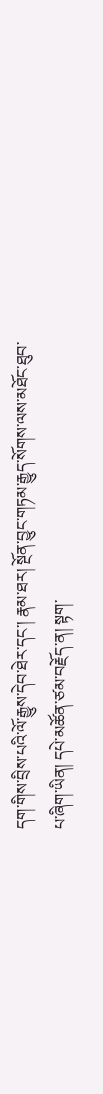དག་གིས་བྲིས་པའི་ལོ་རྒྱུས་དེབ་ཐེར་དང་། རྣམ་ཐར། སྔོན་བྱུང་གཏམ་རྒྱུད་སོགས་ལས་མཐོང་ཐུབ་པ་ཞིག་ཡིན། དཔེ་མཚོན་ཙམ་བརྗོད་ན། སྟག་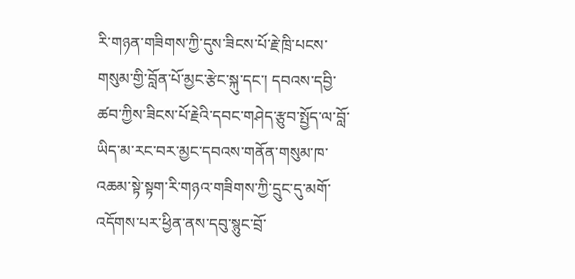རི་གཉན་གཟིགས་ཀྱི་དུས་ཟིངས་པོ་རྗེ་ཁྲི་པངས་གསུམ་གྱི་བློན་པོ་མྱང་རྩེང་སྐུ་དང་། དབའས་དབྱི་ཚབ་ཀྱིས་ཟིངས་པོ་རྗེའི་དབང་གཤེད་རྩུབ་སྤྱོད་ལ་བློ་ཡིད་མ་རང་བར་མྱང་དབའས་གནོན་གསུམ་ཁ་འཆམ་སྟེ་སྟག་རི་གཉའ་གཟིགས་ཀྱི་དྲུང་དུ་མགོ་འདོགས་པར་ཕྱིན་ནས་དབུ་སྙུང་བྲོ་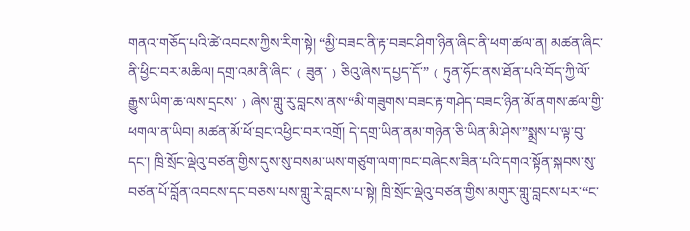གནའ་གཅོད་པའི་ཚེ་འབངས་ཀྱིས་རིག་སྟེ། “མྱི་བཟང་ནི་རྟ་བཟང་ཤིག་ཉིན་ཞིང་ནི་ཕག་ཚལ་ན། མཚན་ཞིང་ནི་ཕྱིང་བར་མཆིལ། དགྲ་འམ་ནི་ཞིང་﹙ཟུན་﹚ཅིའུ་ཞེས་དཔྱད་དོ་”﹙ཏུན་ཧོང་ནས་ཐོན་པའི་བོད་ཀྱི་ལོ་རྒྱུས་ཡིག་ཆ་ལས་དྲངས་﹚ཞེས་གླུ་རུ་བླངས་ནས་“མི་གཟུགས་བཟང་རྟ་གཤེད་བཟང་ཉིན་མོ་ནགས་ཚལ་གྱི་ཕགལ་ན་ཡིབ། མཚན་མོ་ཕོ་བྲང་འཕྱིང་བར་འགྲོ། དེ་དགྲ་ཡིན་ནམ་གཉེན་ཅི་ཡིན་མི་ཤེས་”སྨྲས་པ་ལྟ་བུ་དང་། ཁྲི་སྲོང་ལྡེའུ་བཙན་གྱིས་དུས་སུ་བསམ་ཡས་གཙུག་ལག་ཁང་བཞེངས་ཟིན་པའི་དགའ་སྟོན་སྐབས་སུ་བཙན་པོ་བློན་འབངས་དང་བཅས་པས་གླུ་རེ་བླངས་པ་སྟེ། ཁྲི་སྲོང་ལྡེའུ་བཙན་གྱིས་མགུར་གླུ་བླངས་པར་“ང་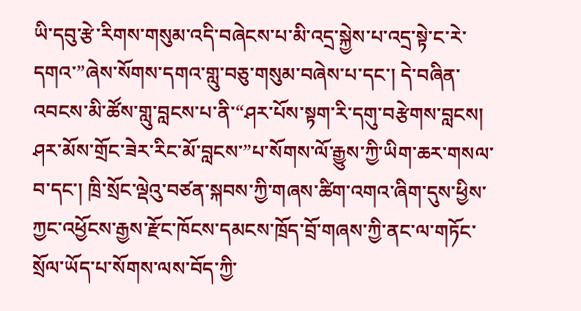ཡི་དབུ་རྩེ་རིགས་གསུམ་འདི་བཞེངས་པ་མི་འདྲ་སྐྱེས་པ་འདྲ་སྟེ་ང་རེ་དགའ་”ཞེས་སོགས་དགའ་གླུ་བཅུ་གསུམ་བཞེས་པ་དང་། དེ་བཞིན་འབངས་མི་ཚོས་གླུ་བླངས་པ་ནི་“ཤར་པོས་སྟག་རི་དགུ་བརྩེགས་བླངས། ཤར་མོས་གྲོང་ཟེར་རིང་མོ་བླངས་”པ་སོགས་ལོ་རྒྱུས་ཀྱི་ཡིག་ཆར་གསལ་བ་དང་། ཁྲི་སྲོང་ལྡེའུ་བཙན་སྐབས་ཀྱི་གཞས་ཚིག་འགའ་ཞིག་དུས་ཕྱིས་ཀྱང་འཕྱོངས་རྒྱས་རྫོང་ཁོངས་དམངས་ཁྲོད་བྲོ་གཞས་ཀྱི་ནང་ལ་གཏོང་སྲོལ་ཡོད་པ་སོགས་ལས་བོད་ཀྱི་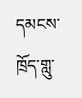དམངས་ཁྲོད་གླུ་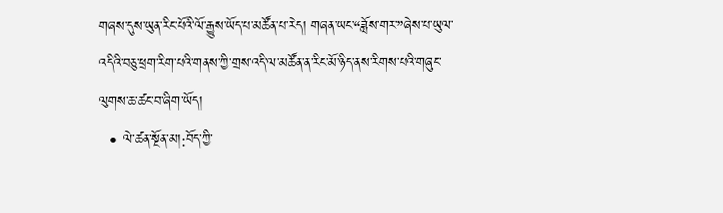གཞས་དུས་ཡུན་རིང་པོའི་ལོ་རྒྱུས་ཡོད་པ་མཚོན་པ་རེད། གཞན་ཡང་“ཟློས་གར་”ཞེས་པ་ཡུལ་འདིའི་བཅུ་ཕྲག་རིག་པའི་གནས་ཀྱི་གྲས་འདི་ལ་མཚོན་ན་རིང་མོ་ཉིད་ནས་རིགས་པའི་གཞུང་ལུགས་ཆ་ཚང་བ་ཞིག་ཡོད།
  • ལེ་ཚན་སྔོན་མ།:བོད་ཀྱི་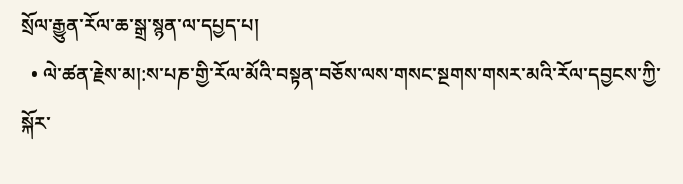སྲོལ་རྒྱུན་རོལ་ཆ་སྒྲ་སྙན་ལ་དཔྱད་པ།
  • ལེ་ཚན་རྗེས་མ།:ས་པཎ་གྱི་རོལ་མོའི་བསྟན་བཅོས་ལས་གསང་སྔགས་གསར་མའི་རོལ་དབྱངས་ཀྱི་སྐོར་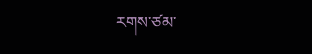རགས་ཙམ་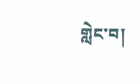གླེང་བ།